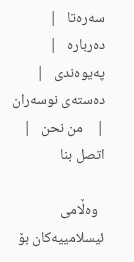سەرەتا   |    دەربارە   |    پەیوەندی   |    دەستەی نوسەران   |    من نحن   |    اتصل بنا

  وه‌ڵامی ئیسلامییه‌كان بۆ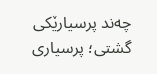چه‌ند پرسیارێكی گشتی؛ پرسیاری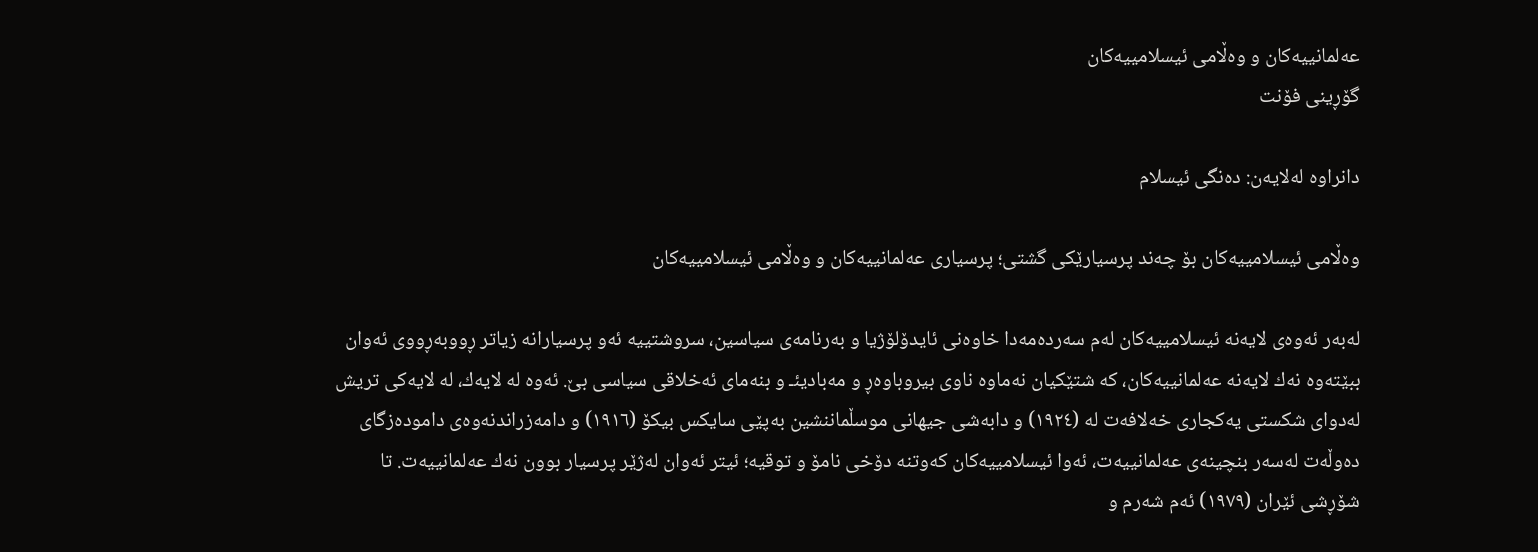عه‌لمانییه‌كان و وه‌ڵامی ئیسلامییه‌كان
گۆڕینی فۆنت

دانراوه له‌لایه‌ن: ده‌نگی ئیسلام

وه‌ڵامی ئیسلامییه‌كان بۆ چه‌ند پرسیارێكی گشتی؛ پرسیاری عه‌لمانییه‌كان و وه‌ڵامی ئیسلامییه‌كان

له‌به‌ر ئه‌وه‌ی لایه‌نه‌ ئیسلامییه‌كان له‌م سه‌رده‌مه‌دا خاوه‌نی ئایدۆلۆژیا و به‌رنامه‌ی سیاسین، سروشتییه‌ ئه‌و پرسیارانه‌ زیاتر ڕووبه‌ڕووی ئه‌وان ببێته‌وه‌ نه‌ك لایه‌نه‌ عه‌لمانییه‌كان، كه‌ شتێكیان نه‌ماوه‌ ناوی بیروباوه‌ڕ و مه‌بادیئـ و بنه‌مای ئه‌خلاقی سیاسی بێ. ئه‌وه‌ له‌ لایه‌ك، له‌ لایه‌كی تریش له‌دوای شكستی یه‌كجاری خه‌لافه‌ت له‌ (١٩٢٤) و دابه‌شی جیهانی موسڵماننشین به‌پێی سایكس بیكۆ (١٩١٦) و دامه‌زراندنه‌وه‌ی داموده‌زگای ده‌وڵه‌ت له‌سه‌ر بنچینه‌ی عه‌لمانییه‌ت، ئه‌وا ئیسلامییه‌كان كه‌وتنه‌ دۆخی نامۆ و توقیه؛ ئیتر ئه‌وان له‌ژێر پرسیار بوون نه‌ك عه‌لمانییه‌ت. تا شۆڕشی ئێران (١٩٧٩) ئه‌م شه‌رم و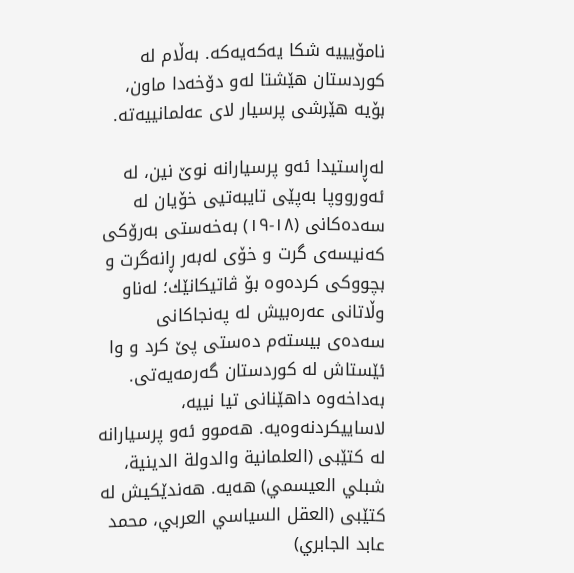نامۆیییه‌ شكا یه‌كه‌یه‌كه. به‌ڵام له‌ كوردستان هێشتا له‌و دۆخه‌دا ماون، بۆیه‌ هێرشی پرسیار لای عه‌لمانییه‌ته‌.

له‌ڕاستیدا ئه‌و پرسیارانه‌ نوێ نین، له‌ ئه‌ورووپا به‌پێی تایبه‌تیی خۆیان له‌ سه‌ده‌كانی (١٨-١٩) به‌خه‌ستی به‌رۆكی كه‌نیسه‌ی گرت و خۆی له‌به‌ر ڕانه‌گرت و بچووكی كرده‌وه‌ بۆ ڤاتیكانێك؛ له‌ناو وڵاتانی عه‌ره‌بیش له‌ په‌نجاكانی سه‌ده‌ی بیسته‌م ده‌ستی پێ كرد و وا ئێستاش له‌ كوردستان گه‌رمه‌یه‌تی. به‌داخه‌وه‌ داهێنانی تیا نییه‌، لاساییكردنه‌وه‌یه‌. هه‌موو ئه‌و پرسیارانه‌ له‌ كتێبی (العلمانیة والدولة الدينية، شبلي العيسمي) هه‌یه‌. هه‌ندێكیش له‌ كتێبی (العقل السياسي العربي، محمد عابد الجابري)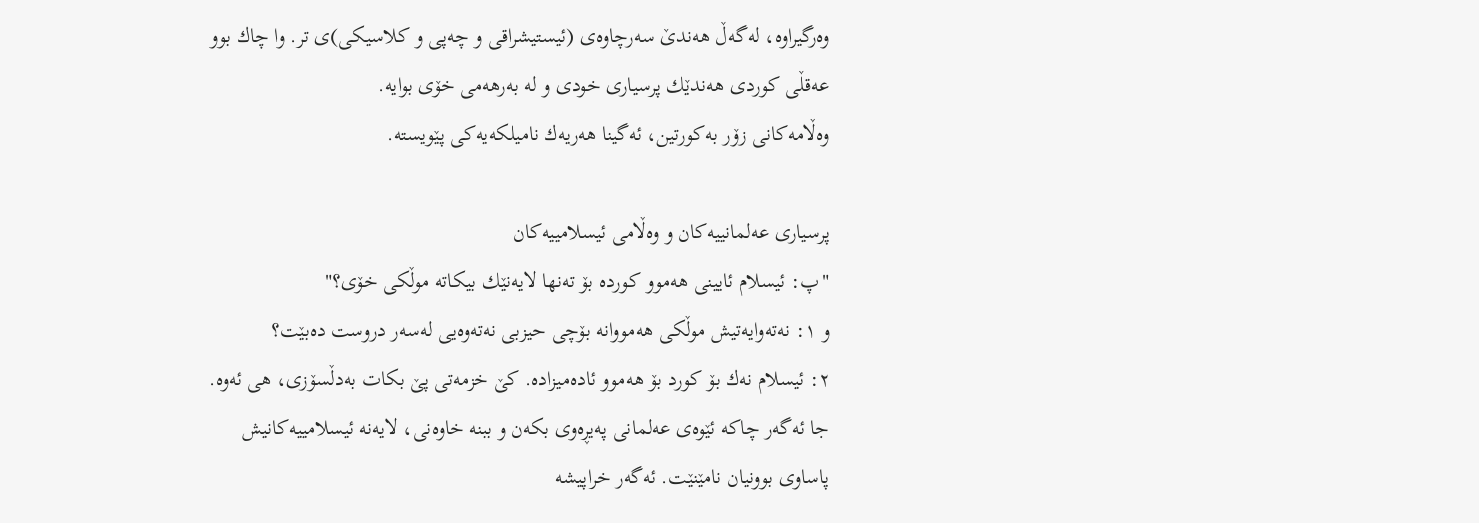وه‌رگیراوه‌، له‌گه‌ڵ هه‌ندێ سه‌رچاوه‌ی (ئیستیشراقی و چه‌پی و كلاسیكی)ی تر. وا چاك بوو عه‌قڵی كوردی هه‌ندێك پرسیاری خودی و له‌ به‌رهه‌می خۆی بوایه‌.
وه‌ڵامه‌كانی زۆر به‌كورتین، ئه‌گینا هه‌ریه‌ك نامیلكه‌یه‌كی پێویسته‌.

پرسیاری عه‌لمانییه‌كان و وه‌ڵامی ئیسلامییه‌كان
"پ: ئیسلام ئایینی هه‌موو كورده‌ بۆ ته‌نها لایه‌نێك بیكاته‌ موڵكی خۆی؟"
و ١: نه‌ته‌وایه‌تیش موڵكی هه‌مووانه‌ بۆچی حیزبی نه‌ته‌وه‌یی له‌سه‌ر دروست ده‌بێت؟
٢: ئیسلام نه‌ك بۆ كورد بۆ هه‌موو ئاده‌میزاده‌. كێ خزمه‌تی پێ بكات به‌دڵسۆزی، هی ئه‌وه‌. جا ئه‌گه‌ر چاكه‌ ئێوه‌ی عه‌لمانی په‌یڕه‌وی بكه‌ن و ببنه‌ خاوه‌نی، لایه‌نه‌ ئیسلامییه‌كانیش پاساوی بوونیان نامێنێت. ئه‌گه‌ر خراپیشه‌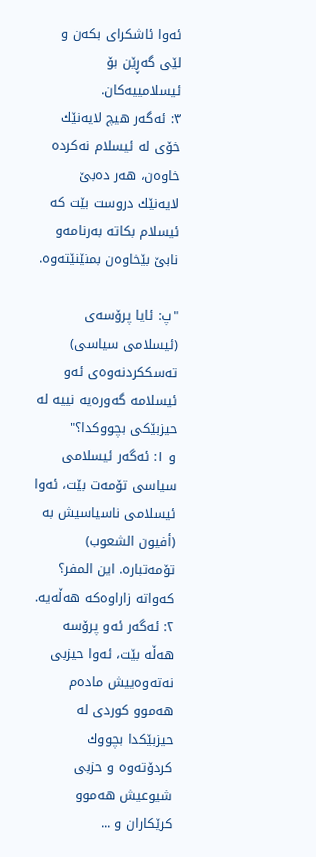ئه‌وا ئاشكرای بكه‌ن و لێی گه‌ڕێن بۆ ئیسلامییه‌كان.
٣: ئه‌گه‌ر هیچ لایه‌نێك خۆی له‌ ئیسلام نه‌كرده‌ خاوه‌ن، هه‌ر ده‌بێ لایه‌نێك دروست بێت كه‌ ئیسلام بكاته‌ به‌رنامه‌و نابێ بێخاوه‌ن بمنێنێته‌وه‌.

"پ: ئایا پرۆسه‌ی (ئیسلامی سیاسی) ته‌سككردنه‌وه‌ی ئه‌و ئیسلامه‌ گه‌وره‌یه‌ نییه‌ له‌ حیزبێكی بچووكدا؟"
و ١: ئه‌گه‌ر ئیسلامی سیاسی تۆمه‌ت بێت، ئه‌وا ئیسلامی ناسیاسیش به‌ (أفيون الشعوب) تۆمه‌تباره‌. این المفر؟ كه‌واته‌ زاراوه‌كه‌ هه‌ڵه‌یه‌.
٢: ئه‌گه‌ر ئه‌و پرۆسه‌ هه‌ڵه‌ بێت، ئه‌وا حیزبی نه‌ته‌وه‌ییش ماده‌م هه‌موو كوردی له‌ حیزبێكدا بچووك كردۆته‌وه ‌و حزبی شیوعیش هه‌موو كرێكاران و ...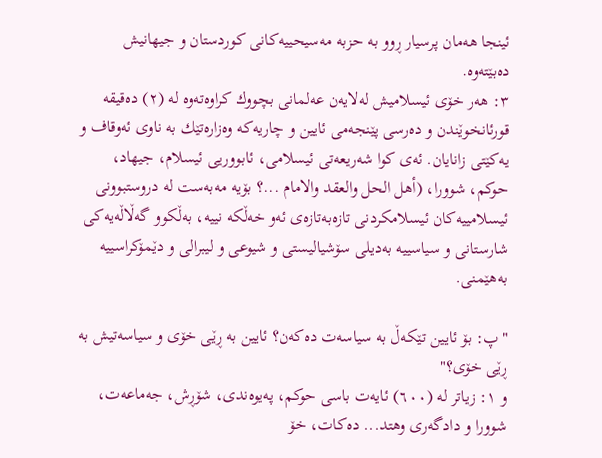ئینجا هه‌مان پرسیار ڕوو به‌ حزبه‌ مه‌سیحییه‌كانی كوردستان و جیهانیش ده‌بێته‌وه‌.
٣: هه‌ر خۆی ئیسلامیش له‌لایه‌ن عه‌لمانی بچووك كراوه‌ته‌وه‌ له‌ (٢) ده‌قیقه‌ قورئانخوێندن و ده‌رسی پێنجه‌می ئایین و چاریه‌كه‌ وه‌زاره‌تێك به‌ ناوی ئه‌وقاف و یه‌كێتی زانایان. ئه‌ی كوا شه‌ریعه‌تی ئیسلامی، ئابووریی ئیسلام، جیهاد، حوكم، شوورا، (أهل الحل والعقد والامام ...؟ بۆیه‌ مه‌به‌ست له‌ دروستبوونی ئیسلامییه‌كان ئیسلامكردنی تازه‌به‌تازه‌ی ئه‌و خه‌ڵكه‌ نییه‌، به‌ڵكوو گه‌ڵاڵه‌یه‌كی شارستانی و سیاسییه‌ به‌دیلی سۆشیالیستی و شیوعی و لیبرالی و دێمۆكراسییه‌ به‌هێمنی.

"پ: بۆ ئایین تێكه‌ڵ به‌ سیاسه‌ت ده‌كه‌ن؟ ئایین به‌ ڕێی خۆی و سیاسه‌تیش به‌ ڕێی خۆی؟"
و ١: زیاتر له‌ (٦٠٠) ئایه‌ت باسی حوكم، په‌یوه‌ندی، شۆڕش، جه‌ماعه‌ت، شوورا و دادگه‌ری وهتد... ده‌كات، خۆ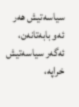سیاسه‌تیش هه‌ر ئه‌و بابه‌تانه‌ن، ئه‌گه‌ر سیاسه‌تیش خراپه،‌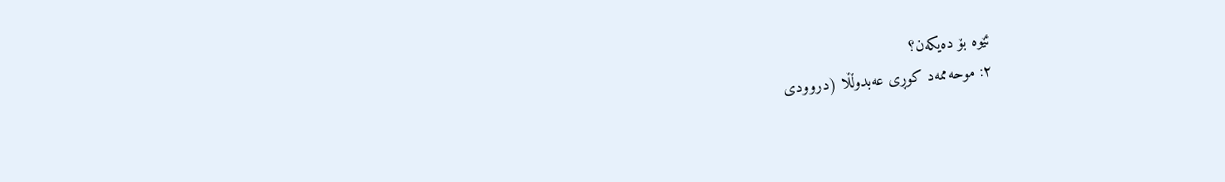ئێوه‌ بۆ ده‌یكه‌ن؟
٢: موحه‌ممه‌د كوڕی عه‌بدوڵڵا (دروودی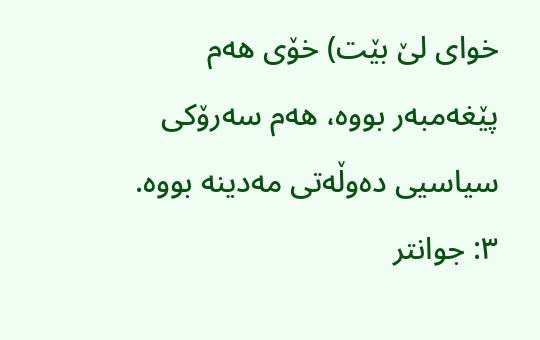خوای لێ بێت) خۆی هه‌م پێغه‌مبه‌ر بووه‌، هه‌م سه‌رۆكی سیاسیی ده‌وڵه‌تی مه‌دینه‌ بووه‌.
٣: جوانتر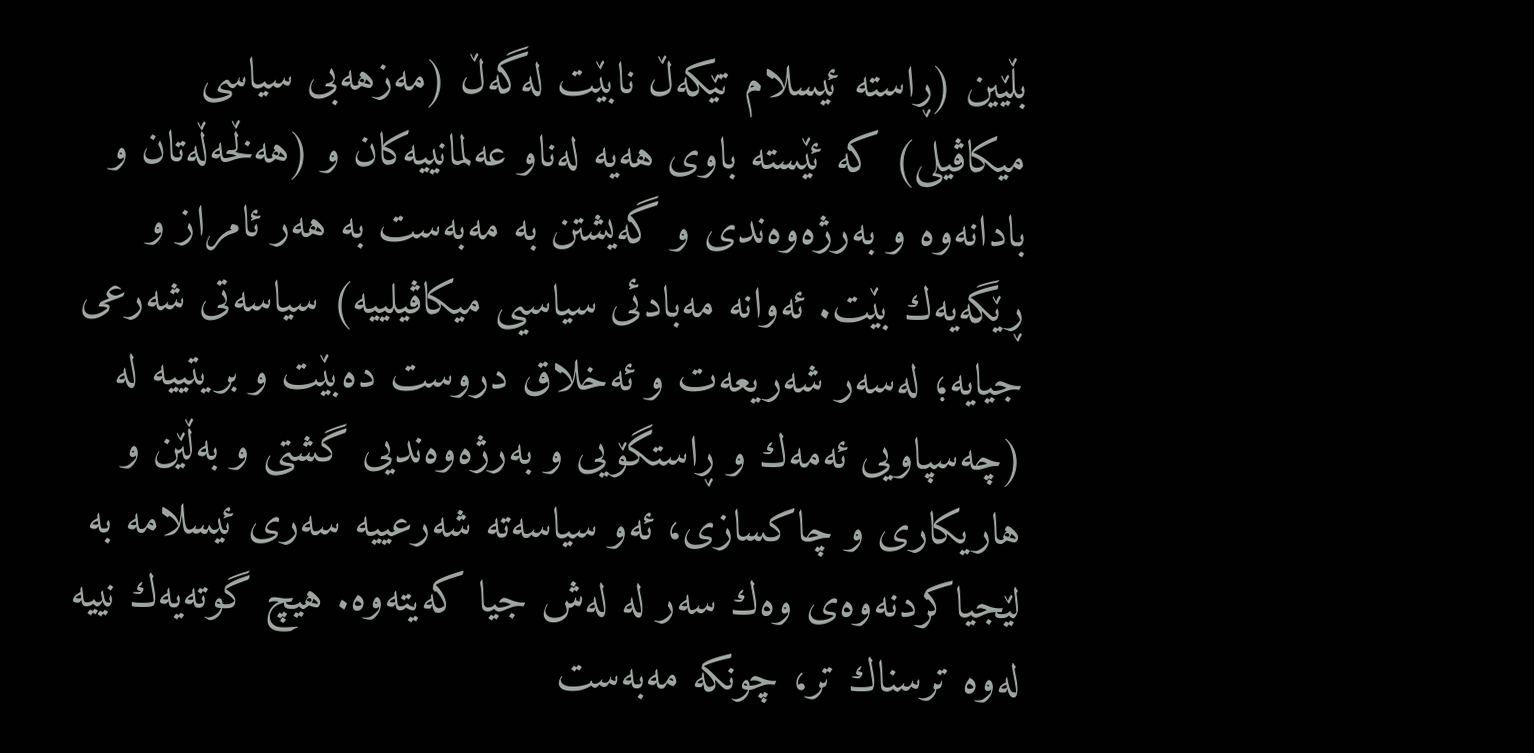بڵێین (ڕاسته‌ ئیسلام تێكه‌ڵ نابێت له‌گه‌ڵ (مه‌زهه‌بی سیاسی میكاڤیلی) كه‌ ئێسته‌ باوی هه‌یه‌ له‌ناو عه‌لمانییه‌كان و (هه‌ڵخه‌ڵه‌تان و بادانه‌وه ‌و به‌رژه‌وه‌ندی و گه‌یشتن به‌ مه‌به‌ست به‌ هه‌ر ئامراز و ڕێگه‌یه‌ك بێت. ئه‌وانه‌ مه‌بادئی سیاسیی میكاڤیلییه‌) سیاسه‌تی شه‌رعی جیایه‌؛ له‌سه‌ر شه‌ریعه‌ت و ئه‌خلاق دروست ده‌بێت و بریتییه‌ له‌ (چه‌سپاویی ئه‌مه‌ك و ڕاستگۆیی و به‌رژه‌وه‌ندیی گشتی و به‌ڵێن و هاریكاری و چاكسازی، ئه‌و سیاسه‌ته‌ شه‌رعییه‌ سه‌ری ئیسلامه‌ به‌ لێجیاكردنه‌وه‌ی وه‌ك سه‌ر له‌ له‌ش جیا كه‌یته‌وه. هیچ گوته‌یه‌ك نییه‌ له‌وه‌ ترسناك تر، چونكه‌ مه‌به‌ست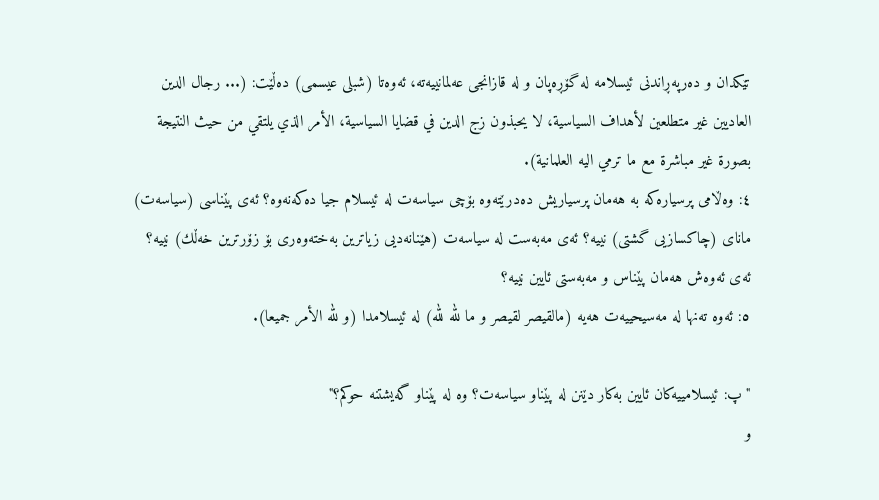تێكدان و ده‌رپه‌ڕاندنی ئیسلامه‌ له‌ گۆڕه‌پان و له‌ قازانجی عه‌لمانییه‌ته‌، ئه‌وه‌تا (شبلی عیسمی) ده‌ڵێت: (... رجال الدین العادیین غیر متطلعين لأهداف السياسية، لا يحبذون زج الدين في قضايا السياسية، الأمر الذي يلتقي من حيث النتيجة بصورة غير مباشرة مع ما ترمي اليه العلمانية).
٤: وه‌ڵامی پرسیاره‌كه‌ به‌ هه‌مان پرسیاریش ده‌درێته‌وه‌ بۆچی سیاسه‌ت له‌ ئیسلام جیا ده‌كه‌نه‌وه‌؟ ئه‌ی پێناسی (سیاسه‌ت) مانای (چاكسازیی گشتی) نییه‌؟ ئه‌ی مه‌به‌ست له‌ سیاسه‌ت (هێنانه‌دیی زیاترین به‌خته‌وه‌ری بۆ زۆرترین خه‌ڵك) نییه؟ ئه‌ی ئه‌وه‌ش هه‌مان پێناس و مه‌به‌ستی ئایین نییه‌؟
٥: ئه‌وه‌ ته‌نها له‌ مه‌سیحییه‌ت هه‌یه‌ (مالقیصر لقیصر و ما لله لله) له‌ ئیسلامدا (و لله الأمر جميعا).

"پ: ئیسلامییه‌كان ئایین به‌كار دێنن له‌ پێناو سیاسه‌ت؟ وه‌ له‌ پێناو گه‌یشتنه‌ حوكم؟"
و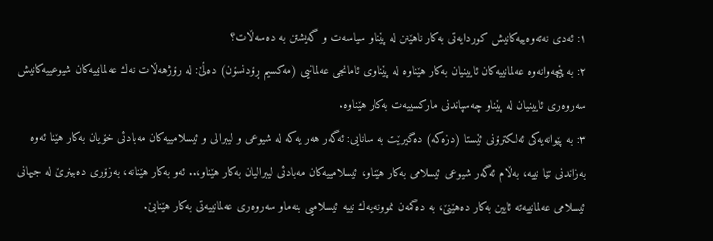١: ئه‌دی نه‌ته‌وه‌ییه‌كانیش كوردایه‌تی به‌كار ناهێنن له‌ پێناو سیاسه‌ت و گه‌یشتن به‌ ده‌سه‌ڵات؟
٢: به‌ پێچه‌وانه‌وه‌ عه‌لمانییه‌كان ئایینیان به‌كار هێناوه‌ له‌ پێناوی ئامانجی عه‌لمانیی (مه‌كسیم ڕۆدنسۆن) ده‌ڵێ: له‌ رۆژهه‌ڵات نه‌ك عه‌لمانییه‌كان شیوعییه‌كانیش سه‌روه‌ری ئایینیان له‌ پێناو چه‌سپاندنی ماركسییه‌ت به‌كار هێناوه‌.
٣: به‌ پێوانه‌یه‌كی ئه‌لكترۆنی ‌ئێستا (دزه‌كه‌) ده‌گیرێت به‌ سانایی: ئه‌گه‌ر هه‌ر یه‌كه‌ له‌ شیوعی و لیبرالی و ئیسلامییه‌كان مه‌بادئی خۆیان به‌كار هێنا ئه‌وه‌ به‌زاندنی تێا نییه‌، به‌ڵام ئه‌گه‌ر شیوعی ئیسلامی به‌كار هێناو، ئیسلامییه‌كان مه‌بادئی لیبرالیان به‌كار هێناو،.. ئه‌و به‌كار هێنانه‌، به‌زۆری ده‌بینرێ له‌ جیهانی ئیسلامی عه‌لمانییه‌ته‌ ئایین به‌كار ده‌هێنێ، به‌ ده‌گمه‌ن نموونه‌یه‌ك نییه‌ ئیسلامیی بنه‌ماو سه‌روه‌ری عه‌لمانییه‌تی به‌كار هێنابێ.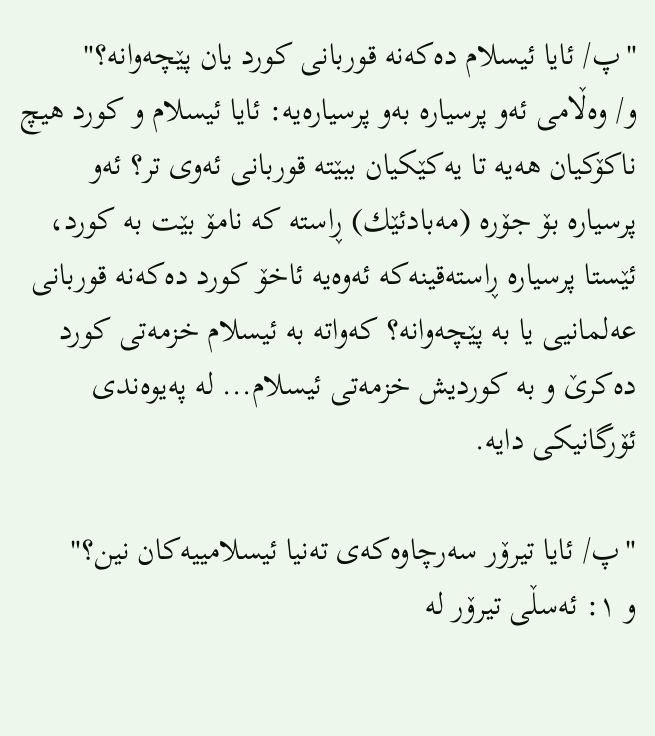"پ/ ئایا ئیسلام ده‌كه‌نه‌ قوربانی كورد یان پێچه‌وانه‌؟"
و/ وه‌ڵامی ئه‌و پرسیاره‌ به‌و پرسیاره‌یه‌: ئایا ئیسلام و كورد هیچ ناكۆكیان هه‌یه‌ تا یه‌كێكیان ببێته‌ قوربانی ئه‌وی تر؟ ئه‌و پرسیاره‌ بۆ جۆره‌ (مه‌بادئێك) ڕاسته‌ كه‌ نامۆ بێت به‌ كورد، ئێستا پرسیاره‌ ڕاسته‌قینه‌كه‌ ئه‌وه‌یه‌ ئاخۆ كورد ده‌كه‌نه‌ قوربانی عه‌لمانیی یا به‌ پێچه‌وانه‌؟ كه‌واته‌ به‌ ئیسلام خزمه‌تی كورد ده‌كرێ و به‌ كوردیش خزمه‌تی ئیسلام... له‌ په‌یوه‌ندی ئۆرگانیكی دایه‌.

"پ/ ئایا تیرۆر سه‌رچاوه‌كه‌ی ته‌نیا ئیسلامییه‌كان نین؟"
و ١: ئه‌سڵی تیرۆر له‌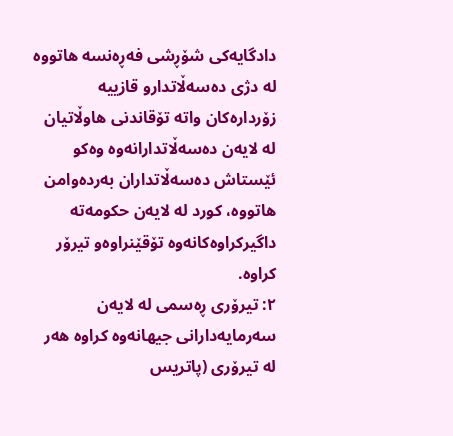دادگایه‌كی شۆڕشی فه‌ڕه‌نسه‌ هاتووه‌ له‌ دژی ده‌سه‌ڵاتدارو قازییه‌ زۆرداره‌كان واته‌ تۆقاندنی هاوڵاتیان له‌ لایه‌ن ده‌سه‌ڵاتدارانه‌وه‌ وه‌كو ئێستاش ده‌سه‌ڵاتداران به‌رده‌وامن هاتووه‌، كورد له‌ لایه‌ن حكومه‌ته‌ داگیركراوه‌كانه‌وه‌ تۆقێنراوه‌و تیرۆر كراوه‌.
٢: تیرۆری ڕه‌سمی له‌ لایه‌ن سه‌رمایه‌دارانی جیهانه‌وه‌ كراوه‌ هه‌ر له‌ تیرۆری (پاتریس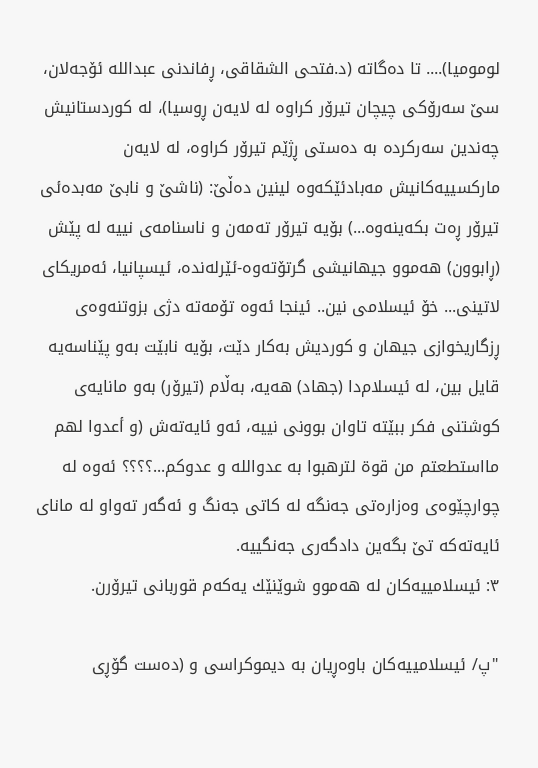لومومیا).... تا ده‌گاته‌ (د.فتحی الشقاقی، ڕفاندنی عبدالله ئۆجه‌لان، سێ سه‌رۆكی چیچان تیرۆر كراوه‌ له‌ لایه‌ن ڕوسیا)، له‌ كوردستانیش چه‌ندین سه‌ركرده‌ به‌ ده‌ستی ڕژێم تیرۆر كراوه‌، له‌ لایه‌ن ماركسییه‌كانیش مه‌بادئێكه‌وه‌ لینین ده‌ڵێ: (ناشێ و نابێ مه‌بده‌ئی تیرۆر ڕه‌ت بكه‌ینه‌وه‌...) بۆیه‌ تیرۆر ته‌مه‌ن و ناسنامه‌ی نییه‌ له‌ پێش (ڕابوون) هه‌موو جیهانیشی گرتۆته‌وه‌-ئێرله‌نده‌، ئیسپانیا، ئه‌مریكای لاتینی... خۆ ئیسلامی نین.. ئینجا ئه‌وه‌ تۆمه‌ته‌ دژی بزوتنه‌وه‌ی ڕزگاریخوازی جیهان و كوردیش به‌كار دێت، بۆیه‌ نابێت به‌و پێناسه‌یه‌ قایل بین، له‌ ئیسلام‌دا (جهاد) هه‌یه‌، به‌ڵام (تیرۆر) به‌و مانایه‌ی كوشتنی فكر ببێته‌ تاوان بوونی نییه‌، ئه‌و ئایه‌ته‌ش (و أعدوا لهم مااستطعتم من قوة لترهبوا به عدوالله و عدوكم...؟؟؟؟ ئه‌وه‌ له‌ چوارچێوه‌ی وه‌زاره‌تی جه‌نگه‌ له‌ كاتی جه‌نگ و ئه‌گه‌ر ته‌واو له‌ مانای ئایه‌ته‌كه‌ تێ بگه‌ین دادگه‌ری جه‌نگییه‌.
٣: ئیسلامییه‌كان له‌ هه‌موو شوێنێك یه‌كه‌م قوربانی تیرۆرن.

"پ/ ئیسلامییه‌كان باوه‌ڕیان به‌ دیموكراسی و (ده‌ست گۆڕی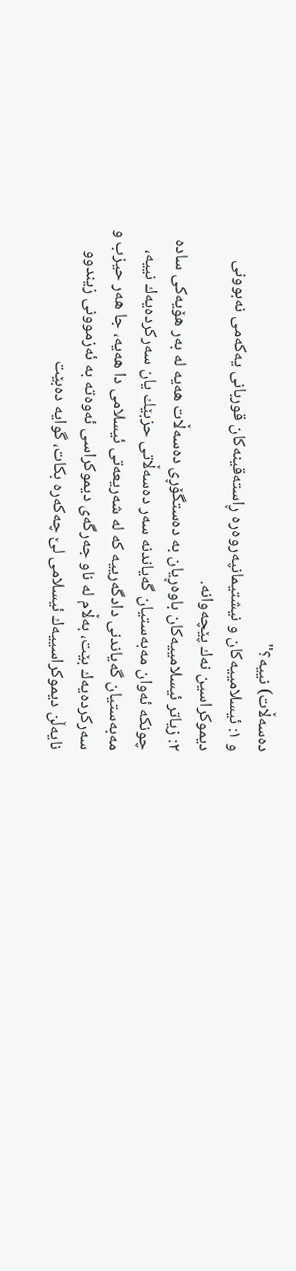ده‌سه‌ڵات) نییه‌؟"
و ١: ئیسلامییه‌كان و نیشتیمانپه‌روه‌ره‌ ڕاسته‌قینه‌كان قوربانی یه‌كه‌می نه‌بوونی دیموكراسین نه‌ك پێچه‌وانه‌.
٢: زیاتر ئیسلامییه‌كان باوه‌ڕیان به‌ ده‌ستگۆڕی ده‌سه‌ڵات هه‌یه‌ له‌ به‌ر هۆیه‌كی ساده‌ چونكه‌ ئه‌وان مه‌به‌ستیان گه‌یاندنه‌ سه‌ر ده‌سه‌ڵاتی حزبێك یان سه‌ركرده‌یه‌ك نییه‌، مه‌به‌ستیان گه‌یاندنی دادگه‌رییه‌ كه‌ له‌ شه‌ریعه‌تی ئیسلامی دا هه‌یه‌، جا هه‌ر حیزب و سه‌ركرده‌یه‌ك بێت، به‌ڵام له‌ ناو جه‌رگه‌ی دیموكراسی ئه‌وه‌ته‌ به‌ ئه‌زموونی زیندوو نایه‌ڵن دیموكراسییه‌ك ئیسلامی لێ چه‌كه‌ره‌ بكات، گوایه‌ ده‌بێت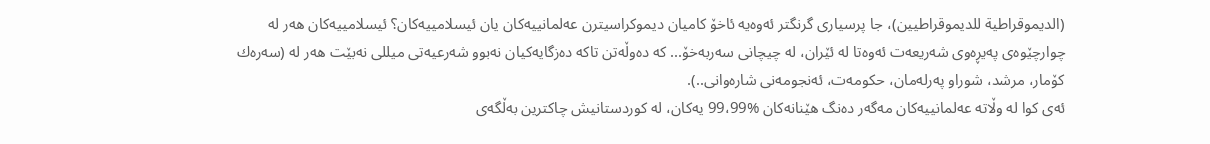(الديموقراطية للديموقراطيين)، جا پرسیاری گرنگتر ئه‌وه‌یه‌ ئاخۆ كامیان دیموكراسیترن عه‌لمانییه‌كان یان ئیسلامییه‌كان؟ ئیسلامییه‌كان هه‌ر له‌ چوارچێوه‌ی په‌یڕه‌وی شه‌ریعه‌ت ئه‌وه‌تا له‌ ئێران، له‌ چیچانی سه‌ربه‌خۆ... كه‌ ده‌وڵه‌تن تاكه‌ ده‌زگایه‌كیان نه‌بوو شه‌رعیه‌تی میللی نه‌بێت هه‌ر له‌ (سه‌ره‌ك كۆمار، مرشد، شوراو په‌رله‌مان، حكومه‌ت، ئه‌نجومه‌نی شاره‌وانی..).
ئه‌ی كوا له‌ وڵاته‌ عه‌لمانییه‌كان مه‌گه‌ر ده‌نگ هێنانه‌كان %99،99 یه‌كان، له‌ كوردستانیش چاكترین به‌ڵگه‌ی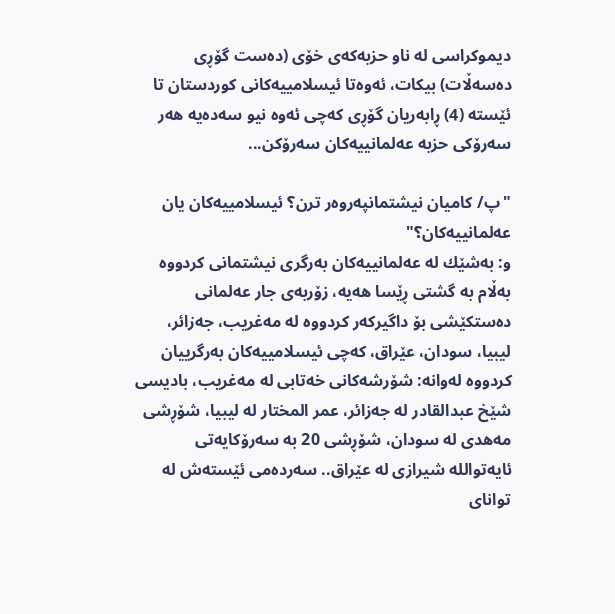دیموكراسی له‌ ناو حزبه‌كه‌ی خۆی (ده‌ست گۆڕی ده‌سه‌ڵات) بیكات، ئه‌وه‌تا ئیسلامییه‌كانی كوردستان تا ئێسته‌ (4) ڕابه‌ریان گۆڕی كه‌چی ئه‌وه‌ نیو سه‌ده‌یه‌ هه‌ر سه‌رۆكی حزبه‌ عه‌لمانییه‌كان سه‌رۆكن...

"پ/ كامیان نیشتمانپه‌روه‌ر ترن؟ ئیسلامییه‌كان یان عه‌لمانییه‌كان؟"
و: به‌شێك له‌ عه‌لمانییه‌كان به‌رگری نیشتمانی كردووه‌ به‌ڵام به‌ گشتی ڕێسا هه‌یه‌، زۆربه‌ی جار عه‌لمانی ده‌ستكێشی بۆ داگیركه‌ر كردووه‌ له‌ مه‌غریب، جه‌زائر، لیبیا، سودان، عێراق، كه‌چی ئیسلامییه‌كان به‌رگرییان كردووه‌ له‌وانه‌: شۆرشه‌كانی خه‌تابی له‌ مه‌غریب، بادیسی شێخ عبدالقادر له‌ جه‌زائر، عمر المختار له‌ لیبیا، شۆڕشی مه‌هدی له‌ سودان، شۆڕشی 20 به‌ سه‌رۆكایه‌تی ئایه‌توالله شیرازی له‌ عێراق.. سه‌رده‌می ئێسته‌ش له‌ توانای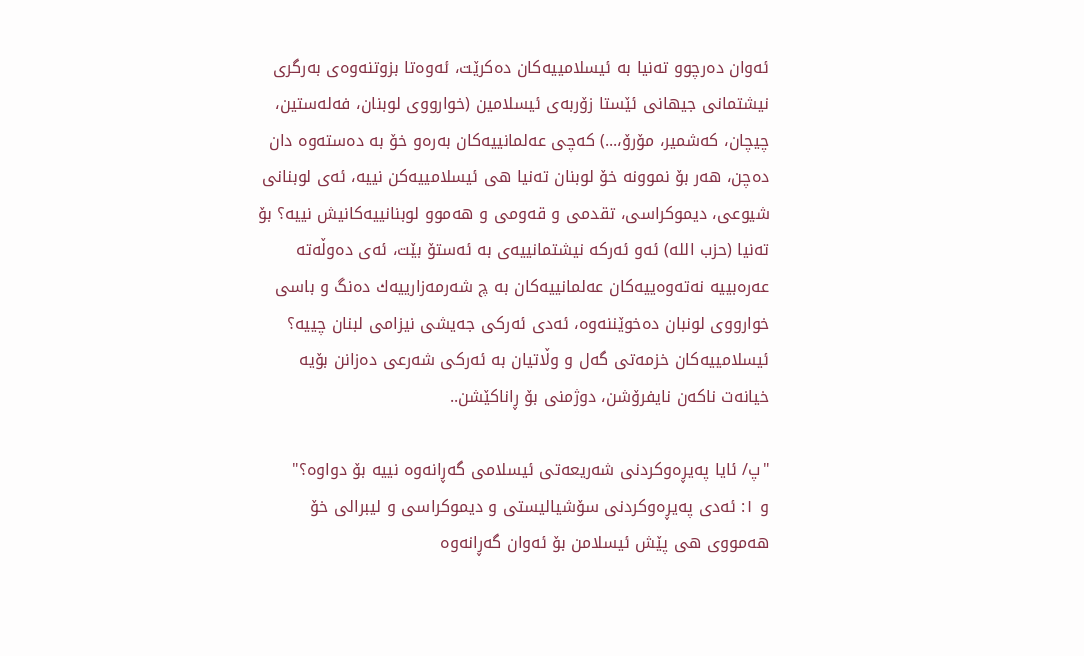ئه‌وان ده‌رچوو ته‌نیا به‌ ئیسلامییه‌كان ده‌كرێت، ئه‌وه‌تا بزوتنه‌وه‌ی به‌رگری نیشتمانی جیهانی ئێستا زۆربه‌ی ئیسلامین (خوارووی لوبنان، فه‌له‌ستین، چیچان، كه‌شمیر، مۆرۆ،...) كه‌چی عه‌لمانییه‌كان به‌ره‌و خۆ به‌ ده‌سته‌وه‌ دان ده‌چن، هه‌ر بۆ نموونه‌ خۆ لوبنان ته‌نیا هی ئیسلامییه‌كن نییه‌، ئه‌ی لوبنانی شیوعی، دیموكراسی، تقدمی و قه‌ومی و هه‌موو لوبنانییه‌كانیش نییه‌؟ بۆ ته‌نیا (حزب الله) ئه‌و ئه‌ركه‌ نیشتمانییه‌ی به‌ ئه‌ستۆ بێت، ئه‌ی ده‌وڵه‌ته‌ عه‌ره‌بییه‌ نه‌ته‌وه‌ییه‌كان عه‌لمانییه‌كان به‌ چ شه‌رمه‌زارییه‌ك ده‌نگ و باسی خوارووی لونبان ده‌خوێننه‌وه‌، ئه‌دی ئه‌ركی جه‌یشی نیزامی لبنان چییه‌؟
ئیسلامییه‌كان خزمه‌تی گه‌ل و وڵاتیان به‌ ئه‌ركی شه‌رعی ده‌زانن بۆیه‌ خیانه‌ت ناكه‌ن نایفرۆشن، دوژمنی بۆ ڕاناكێشن..

"پ/ ئایا په‌یڕه‌وكردنی شه‌ریعه‌تی ئیسلامی گه‌ڕانه‌وه‌ نییه‌ بۆ دواوه‌؟"
و ١: ئه‌دی په‌یڕه‌وكردنی سۆشیالیستی و دیموكراسی و لیبرالی خۆ هه‌مووی هی پێش ئیسلامن بۆ ئه‌وان گه‌ڕانه‌وه‌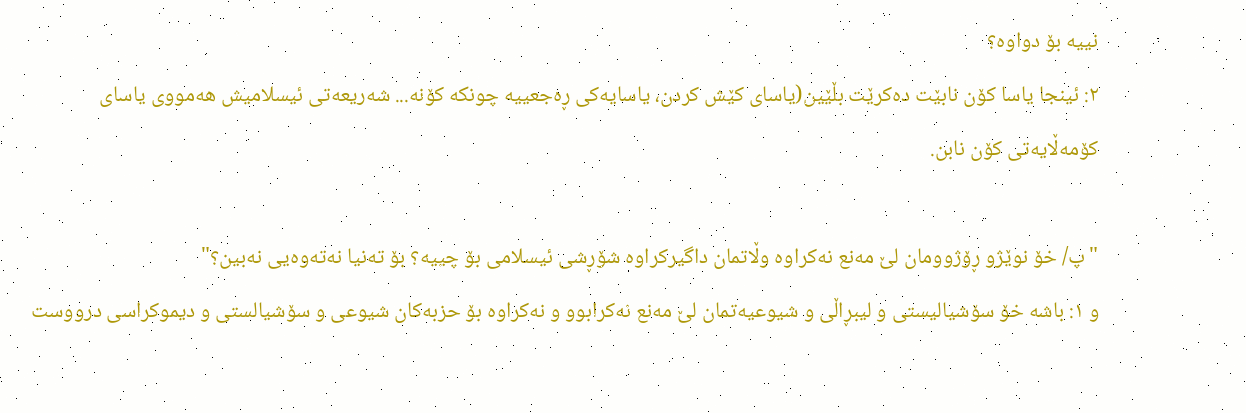نییه‌ بۆ دواوه‌؟
٢: ئینجا یاسا كۆن نابێت ده‌كرێت بڵێین(یاسای كێش كردن، یاسایه‌كی ڕه‌جعییه‌ چونكه‌ كۆنه‌... شه‌ریعه‌تی ئیسلامیش هه‌مووی یاسای كۆمه‌ڵایه‌تی كۆن نابن.

"پ/ خۆ نوێژو ڕ‌ۆژوومان لێ مه‌نع نه‌كراوه‌ وڵاتمان داگیركراوه‌ شۆڕشی ئیسلامی بۆ چییه‌؟ بۆ ته‌نیا نه‌ته‌وه‌یی نه‌بین؟"
و ١: باشه‌ خۆ سۆشیالیستی و لیبڕاڵی و شیوعیه‌تمان لێ مه‌نع نه‌كرابوو و نه‌كراوه‌ بۆ حزبه‌كان شیوعی و سۆشیالستی و دیموكراسی درووست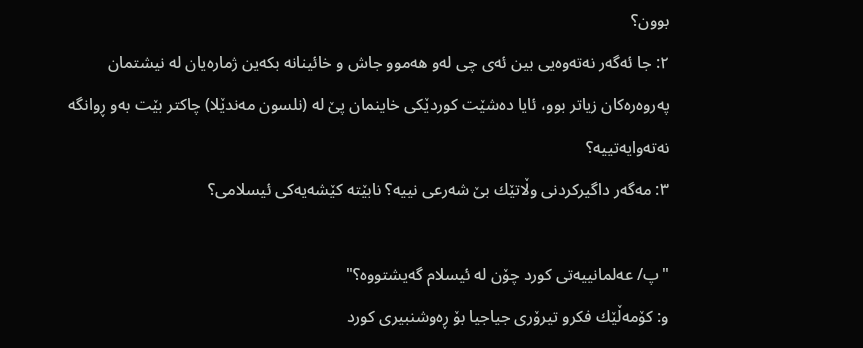بوون؟
٢: جا ئه‌گه‌ر نه‌ته‌وه‌یی بین ئه‌ی چی له‌و هه‌موو جاش و خائینانه‌ بكه‌ین ژماره‌یان له‌ نیشتمان په‌روه‌ره‌كان زیاتر بوو، ئایا ده‌شێت كوردێكی خاینمان پێ له‌ (نلسون مه‌ندێلا) چاكتر بێت به‌و ڕوانگه‌ نه‌ته‌وایه‌تییه‌؟
٣: مه‌گه‌ر داگیركردنی وڵاتێك بێ شه‌رعی نییه‌؟ نابێته‌ كێشه‌یه‌كی ئیسلامی؟

"پ/ عه‌لمانییه‌تی كورد چۆن له‌ ئیسلام گه‌یشتووه‌؟"
و: كۆمه‌ڵێك فكرو تیرۆری جیاجیا بۆ ڕه‌وشنبیری كورد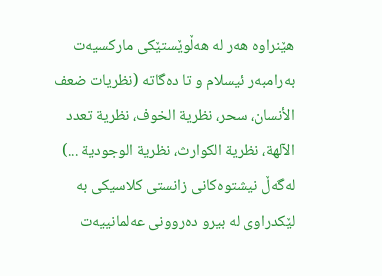هێنراوه‌ هه‌ر له‌ هه‌ڵوێستێكی ماركسیه‌ت به‌رامبه‌ر ئیسلام و تا ده‌گاته‌ (نظريات ضعف الأنسان، سحر، نظرية الخوف، نظرية تعدد الآلهة، نظرية الكوارث، نظرية الوجودية ...) له‌گه‌ڵ نیشتوه‌كانی زانستی كلاسیكی به‌ لێكدراوی له‌ بیرو ده‌روونی عه‌لمانییه‌ت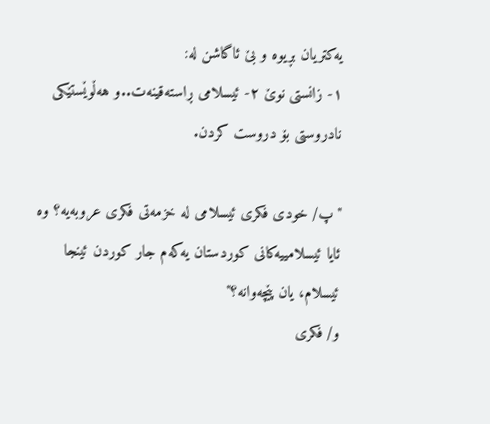یه‌كتریان بڕیوه ‌و بێ ئاگاشن له‌:
١- زانستی نوێ ٢- ئیسلامی ڕاسته‌قینه‌ت..و هه‌ڵوێستێكی نادروستی بۆ دروست كردن.

"پ/ خودی فكری ئیسلامی له‌ خزمه‌تی فكری عروبه‌یه‌؟ وه‌ ئایا ئیسلامییه‌كانی كوردستان یه‌كه‌م جار كوردن ئینجا ئیسلام، یان پێچه‌وانه‌؟"
و/ فكری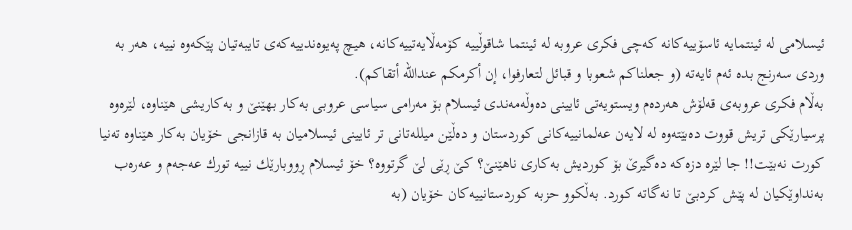ئیسلامی له‌ ئینتمایه‌ ئاسۆییه‌كانه‌ كه‌چی فكری عروبه‌ له‌ ئینتما شاقوڵییه‌ كۆمه‌ڵایه‌تییه‌كانه‌، هیچ په‌یوه‌ندییه‌كه‌ی تایبه‌تیان پێكه‌وه‌ نییه‌، هه‌ر به‌ وردی سه‌رنج بده‌ ئه‌م ئایه‌ته‌ (و جعلناكم شعوبا و قبائل لتعارفوا، إن أكرمكم عندالله أتقاكم).
به‌ڵام فكری عروبه‌ی قه‌لۆش هه‌رده‌م ویستویه‌تی ئایینی ده‌وڵه‌مه‌ندی ئیسلام بۆ مه‌رامی سیاسی عروبی به‌كار بهێنێ و به‌كاریشی هێناوه‌، لێره‌وه‌ پرسیارێكی تریش قووت ده‌بێته‌وه‌ له‌ لایه‌ن عه‌لمانییه‌كانی كوردستان و ده‌ڵێن میلله‌تانی تر ئایینی ئیسلامیان به‌ قازانجی خۆیان به‌كار هێناوه‌ ته‌نیا كورت نه‌بێت!! جا لێره‌ دزه‌كه‌ ده‌گیرێ بۆ كوردیش به‌كاری ناهێنێ؟ كێ ڕێی لێ گرتووه‌؟ خۆ ئیسلام ڕووبارێك نییه‌ تورك عه‌جه‌م و عه‌ره‌ب به‌نداوێكیان له‌ پێش كردبێ تا نه‌گاته‌ كورد. به‌ڵكوو حزبه‌ كوردستانییه‌كان خۆیان (به‌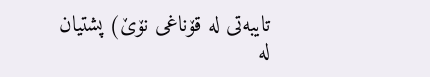تایبه‌تی له‌ قۆناغی نۆێ) پشتیان له‌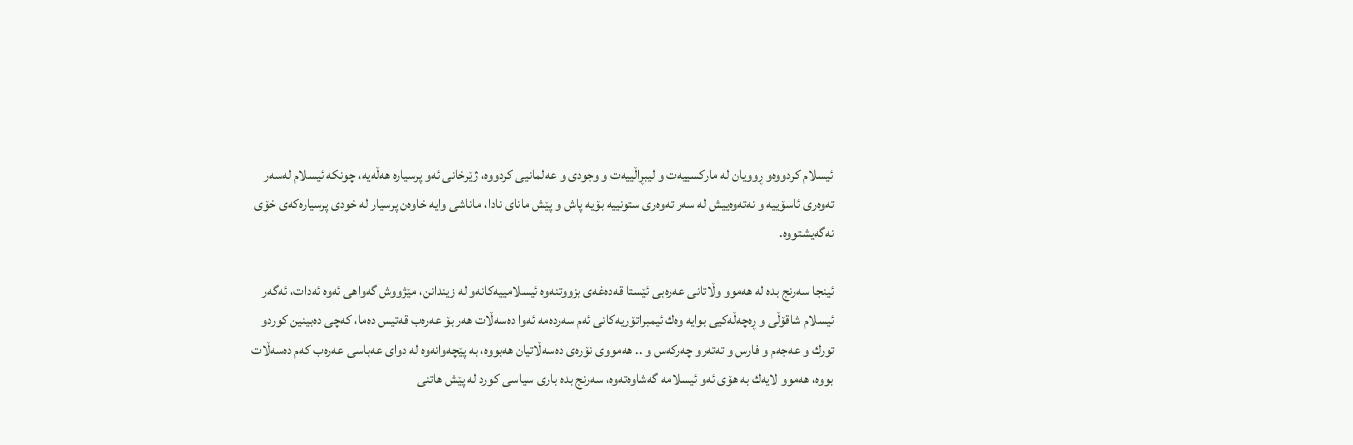ئیسلام كردووه‌و ڕوویان له‌ ماركسییه‌ت و لیبڕاڵییه‌ت و وجودی و عه‌لمانیی كردووه‌، ژێرخانی ئه‌و پرسیاره‌ هه‌ڵه‌یه‌، چونكه‌ ئیسلام له‌سه‌ر ته‌وه‌ری ئاسۆییه‌ و نه‌ته‌وه‌ییش له‌ سه‌ر ته‌وه‌ری ستونییه‌ بۆیه‌ پاش و پێش مانای نادا، ماناشی وایه‌ خاوه‌ن پرسیار له‌ خودی پرسیاره‌كه‌ی خۆی نه‌گه‌یشتووه‌.

ئینجا سه‌رنج بده‌ له‌ هه‌موو وڵاتانی عه‌ره‌بی ئێستا قه‌ده‌غه‌ی بزووتنه‌وه‌ ئیسلامییه‌كانه‌و له‌ زیندانن، مێژووش گه‌واهی ئه‌وه‌ ئه‌دات، ئه‌گه‌ر ئیسلام شاقۆڵی و ڕه‌چه‌ڵه‌كیی بوایه وه‌ك ئیمبراتۆریه‌‌كانی ئه‌م سه‌رده‌مه ئه‌وا ده‌سه‌ڵات هه‌ر بۆ عه‌ره‌ب قه‌تیس ده‌ما، كه‌چی ده‌بینین كوردو تورك و عه‌جه‌م و فارس و ته‌ته‌رو چه‌ركه‌س و .. هه‌مووی نۆره‌ی ده‌سه‌ڵاتیان هه‌بووه‌، به‌ پێچه‌وانه‌وه‌ له‌ دوای عه‌باسی عه‌ره‌ب كه‌م ده‌سه‌ڵات بووه‌، هه‌موو لایه‌ك به‌ هۆی ئه‌و ئیسلامه‌ گه‌شاوه‌ته‌وه‌، سه‌رنج بده‌ باری سیاسی كورد له‌ پێش هاتنی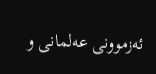ئه‌زموونی عه‌لمانی و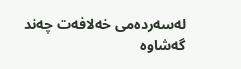له‌سه‌رده‌می خه‌لافه‌ت چه‌ند گه‌شاوه‌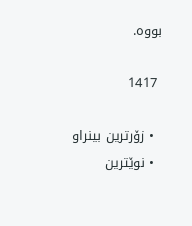بووه‌.

 1417

  • زۆرترین بینراو
  • نوێترین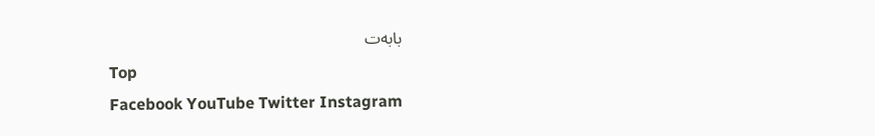بابەت
Top
Facebook YouTube Twitter Instagram